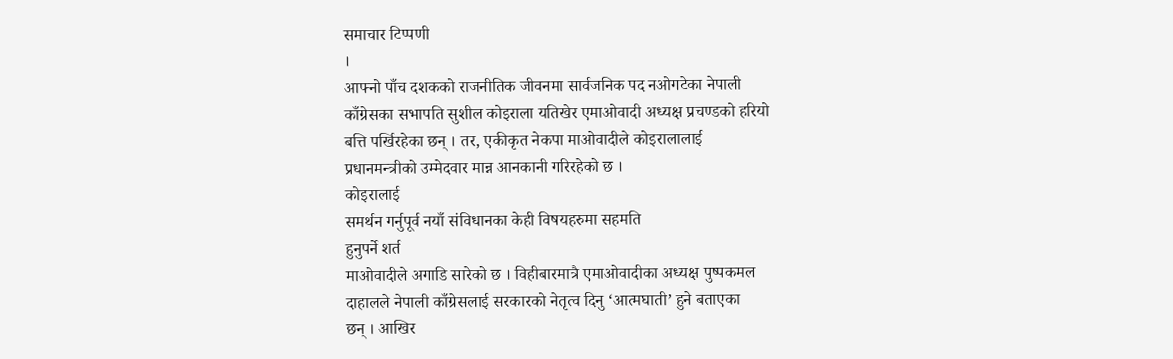समाचार टिप्पणी
।
आफ्नो पाँच दशकको राजनीतिक जीवनमा सार्वजनिक पद नओगटेका नेपाली
काँग्रेसका सभापति सुशील कोइराला यतिखेर एमाओवादी अध्यक्ष प्रचण्डको हरियो
बत्ति पर्खिरहेका छन् । तर, एकीकृत नेकपा माओवादीले कोइरालालाई
प्रधानमन्त्रीको उम्मेदवार मान्न आनकानी गरिरहेको छ ।
कोइरालाई
समर्थन गर्नुपूर्व नयाँ संविधानका केही विषयहरुमा सहमति
हुनुपर्ने शर्त
माओवादीले अगाडि सारेको छ । विहीबारमात्रै एमाओवादीका अध्यक्ष पुष्पकमल
दाहालले नेपाली काँग्रेसलाई सरकारको नेतृत्व दिनु ‘आत्मघाती’ हुने बताएका
छन् । आखिर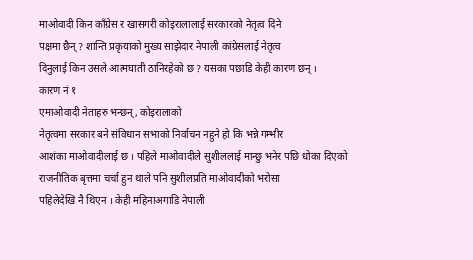माओवादी किन काँग्रेस र खासगरी कोइरालालाई सरकारको नेतृत्व दिने
पक्षमा छैन् ? शान्ति प्रकृयाको मुख्य साझेदार नेपाली कांग्रेसलाई नेतृत्व
दिनुलाई किन उसले आत्मघाती ठानिरहेको छ ? यसका पछाडि केही कारण छन् ।
कारण नं १
एमाओवादी नेताहरु भन्छन्, कोइरालाको
नेतृत्वमा सरकार बने संविधान सभाको निर्वाचन नहुने हो कि भन्ने गम्भीर
आशंका माओवादीलाई छ । पहिले माओवादीले सुशीललाई मान्छु भनेर पछि धोका दिएको
राजनीतिक बृत्तमा चर्चा हुन थाले पनि सुशीलप्रति माओवादीको भरोसा
पहिलेदेखि नै थिएन । केही महिनाअगाडि नेपाली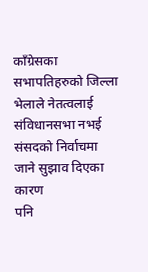काँग्रेसका सभापतिहरुको जिल्ला
भेलाले नेतत्वलाई संविधानसभा नभई संसदको निर्वाचमा जाने सुझाव दिएका कारण
पनि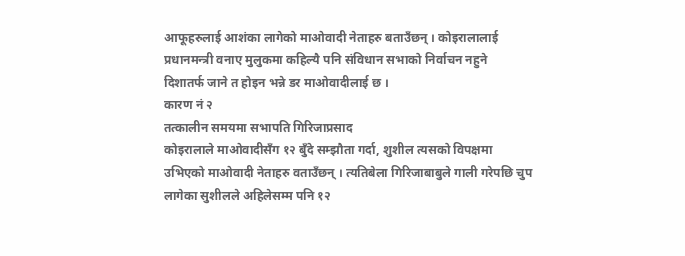आफूहरुलाई आशंका लागेको माओवादी नेताहरु बताउँछन् । कोइरालालाई
प्रधानमन्त्री वनाए मुलुकमा कहिल्यै पनि संविधान सभाको निर्वाचन नहुने
दिशातर्फ जाने त होइन भन्ने डर माओवादीलाई छ ।
कारण नं २
तत्कालीन समयमा सभापति गिरिजाप्रसाद
कोइरालाले माओवादीसँग १२ बुँदे सम्झौता गर्दा, शुशील त्यसको विपक्षमा
उभिएको माओवादी नेताहरु वताउँछन् । त्यतिबेला गिरिजाबाबुले गाली गरेपछि चुप
लागेका सुशीलले अहिलेसम्म पनि १२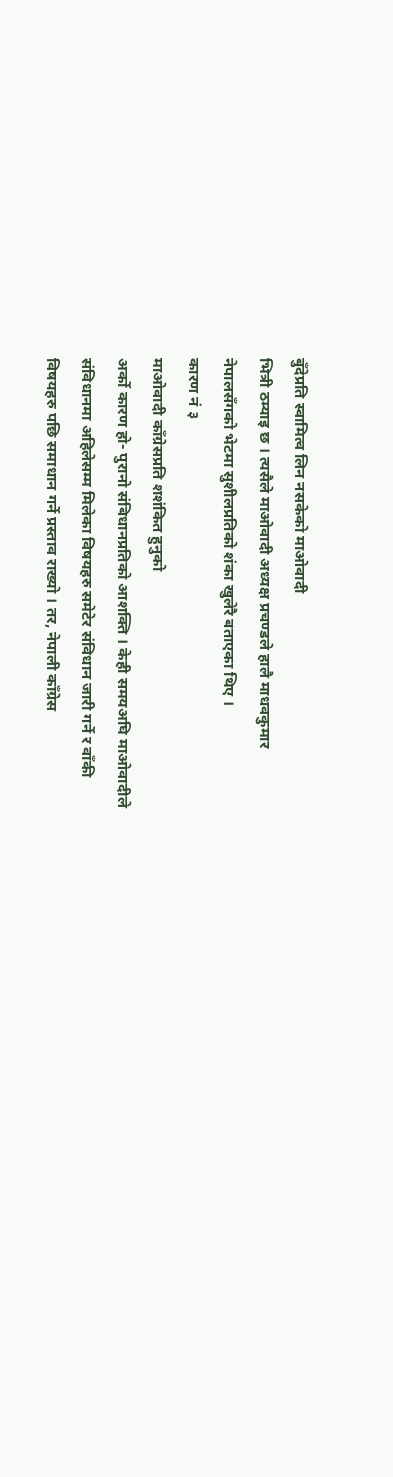बुँदेप्रति स्वामित्व लिन नसकेको माओवादी
भित्री ठम्याइ छ । त्यसैले माओवादी अध्यक्ष प्रचण्डले हालै माधवकुमार
नेपालसँगको भेटमा सुशीलप्रतिको शंका खुलेरै बताएका थिए ।
कारण नं ३
माओवादी काँग्रेसप्रति शशंकित हुनुको
अर्को कारण हो- पुरानो संबिधानप्रतिको आशक्ति । केही समयअघि माओवादीले
संविधानमा अहिलेसम्म मिलेका विषयहरु समेटेर संविधान जारी गर्ने र वाँकी
विषयहरु पछि समाधान गर्ने प्रस्ताव राख्यो । तर, नेपाली काँग्रेस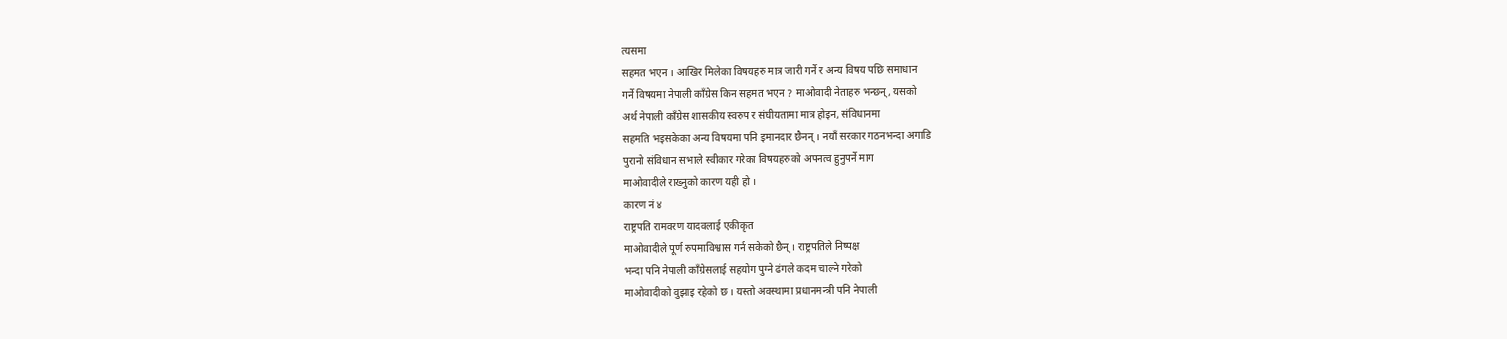त्यसमा
सहमत भएन । आखिर मिलेका विषयहरु मात्र जारी गर्ने र अन्य विषय पछि समाधान
गर्ने विषयमा नेपाली काँग्रेस किन सहमत भएन ? माओवादी नेताहरु भन्छन्, यसको
अर्थ नेपाली काँग्रेस शासकीय स्वरुप र संघीयतामा मात्र होइन, संविधानमा
सहमति भइसकेका अन्य विषयमा पनि इमानदार छैनन् । नयाँ सरकार गठनभन्दा अगाडि
पुरानो संविधान सभाले स्वीकार गरेका विषयहरुको अपनत्व हुनुपर्ने माग
माओवादीले राख्नुको कारण यही हो ।
कारण नं ४
राष्ट्रपति रामवरण यादवलाई एकीकृत
माओवादीले पूर्ण रुपमाविश्वास गर्न सकेको छैन् । राष्ट्रपतिले निष्पक्ष
भन्दा पनि नेपाली काँग्रेसलाई सहयोग पुग्ने ढंगले कदम चाल्ने गरेको
माओवादीको वुझाइ रहेको छ । यस्तो अवस्थामा प्रधानमन्त्री पनि नेपाली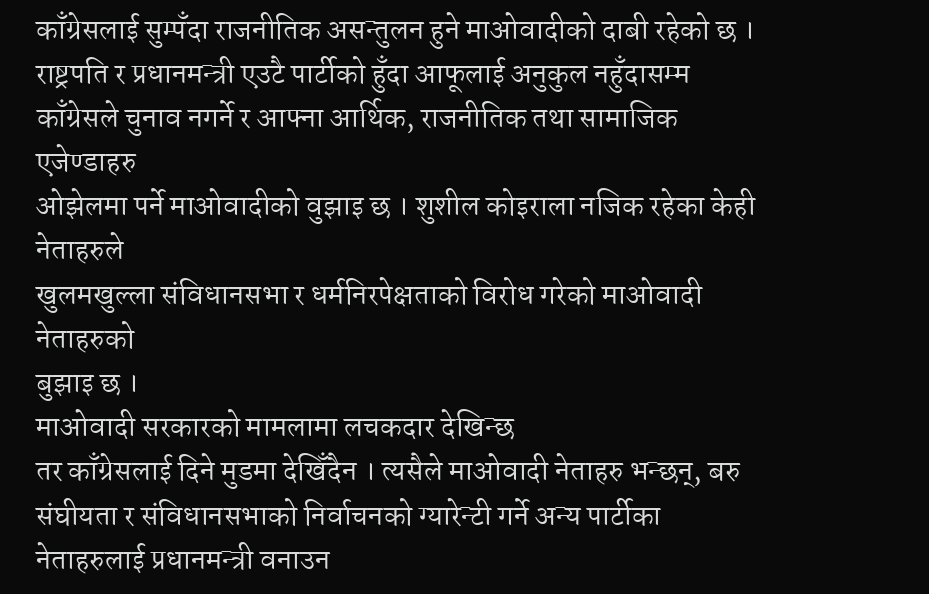काँग्रेसलाई सुम्पँदा राजनीतिक असन्तुलन हुने माओवादीको दाबी रहेको छ ।
राष्ट्रपति र प्रधानमन्त्री एउटै पार्टीको हुँदा आफूलाई अनुकुल नहुँदासम्म
काँग्रेसले चुनाव नगर्ने र आफ्ना आर्थिक, राजनीतिक तथा सामाजिक एजेण्डाहरु
ओझेलमा पर्ने माओवादीको वुझाइ छ । शुशील कोइराला नजिक रहेका केही नेताहरुले
खुलमखुल्ला संविधानसभा र धर्मनिरपेक्षताको विरोध गरेको माओवादी नेताहरुको
बुझाइ छ ।
माओवादी सरकारको मामलामा लचकदार देखिन्छ
तर काँग्रेसलाई दिने मुडमा देखिँदैन । त्यसैले माओवादी नेताहरु भन्छन्, बरु
संघीयता र संविधानसभाको निर्वाचनको ग्यारेन्टी गर्ने अन्य पार्टीका
नेताहरुलाई प्रधानमन्त्री वनाउन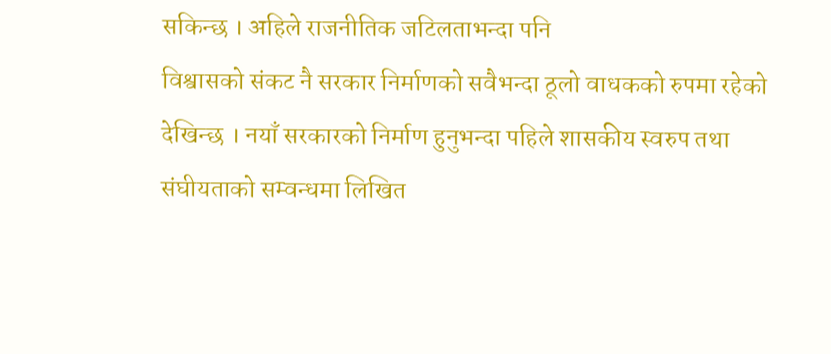सकिन्छ । अहिले राजनीतिक जटिलताभन्दा पनि
विश्वासको संकट नै सरकार निर्माणको सवैभन्दा ठूलो वाधकको रुपमा रहेको
देखिन्छ । नयाँ सरकारको निर्माण हुनुभन्दा पहिले शासकीय स्वरुप तथा
संघीयताको सम्वन्धमा लिखित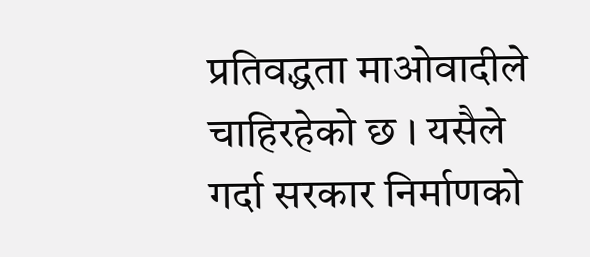प्रतिवद्धता माओवादीले चाहिरहेको छ । यसैले
गर्दा सरकार निर्माणको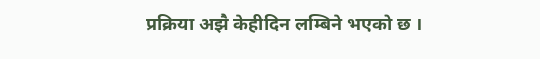प्रक्रिया अझै केहीदिन लम्बिने भएको छ ।